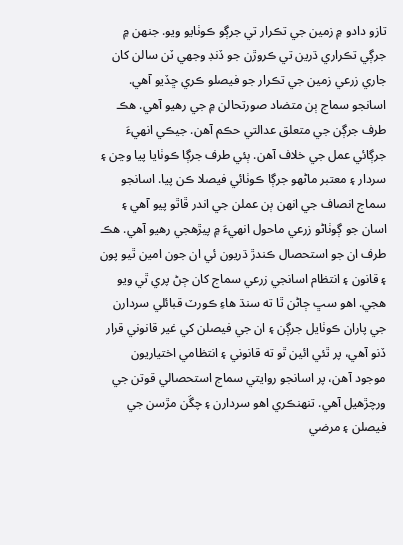تازو دادو ۾ زمين جي تڪرار تي جرڳو ڪوٺايو ويو. جنهن ۾ جرڳي تڪراري ڌرين تي ڪروڙن جو ڏنڊ وجهي ٽن سالن کان جاري زرعي زمين جي تڪرار جو فيصلو ڪري ڇڏيو آهي. اسانجو سماج ٻن متضاد صورتحالن ۾ جي رهيو آهي. هڪ طرف جرڳن جي متعلق عدالتي حڪم آهن. جيڪي انهيءَ جرڳائي عمل جي خلاف آهن. ٻئي طرف جرڳا ڪوٺايا پيا وڃن ۽ سردار ۽ معتبر ماڻهو جرڳا ڪوٺائي فيصلا ڪن پيا. اسانجو سماج انصاف جي انهن ٻن عملن جي اندر ڦاٿو پيو آهي ۽ اسان جو ڳوٺاڻو زرعي ماحول انهيءَ ۾ پيڙهجي رهيو آهي. هڪ طرف ان جو استحصال ڪندڙ ڌريون ئي ان جون امين ٿيو پون ۽ قانون ۽ انتظام اسانجي زرعي سماج کان ڄڻ پري ٿي ويو هجي. اهو سڀ ڄاڻن ٿا ته سنڌ هاءِ ڪورٽ قبائلي سردارن جي پاران ڪوٺايل جرڳن ۽ ان جي فيصلن کي غير قانوني قرار ڏنو آهي، پر ٿئي ائين ٿو ته قانوني ۽ انتظامي اختياريون موجود آهن، پر اسانجو روايتي سماج استحصالي قوتن جي ورچڙهيل آهي. تنهنڪري اهو سردارن ۽ چڱن مڙسن جي فيصلن ۽ مرضي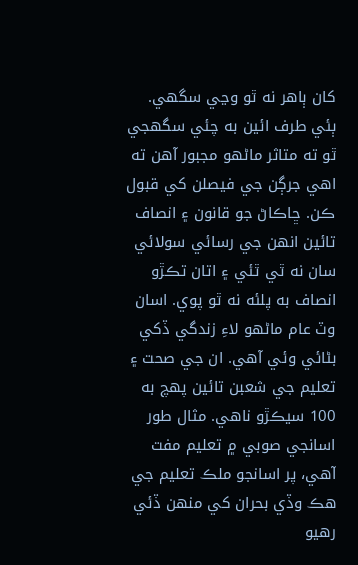کان ٻاهر نه ٿو وڃي سگهي.
ٻئي طرف ائين به چئي سگهجي ٿو ته متاثر ماڻهو مجبور آهن ته اهي جرڳن جي فيصلن کي قبول ڪن. ڇاڪاڻ جو قانون ۽ انصاف تائين انهن جي رسائي سولائي سان نه ٿي ٿئي ۽ اتان تڪڙو انصاف به پلئه نه ٿو پوي. اسان وٽ عام ماڻهو لاءِ زندگي ڏکي بڻائي وئي آهي. ان جي صحت ۽ تعليم جي شعبن تائين پهچ به 100 سيڪڙو ناهي. مثال طور اسانجي صوبي ۾ تعليم مفت آهي، پر اسانجو ملڪ تعليم جي هڪ وڏي بحران کي منهن ڏئي رهيو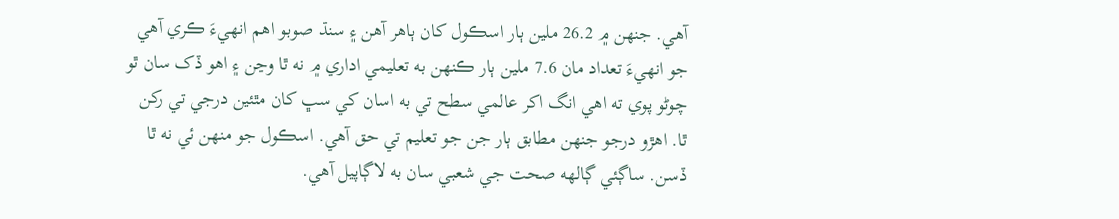آهي. جنهن ۾ 26.2 ملين ٻار اسڪول کان ٻاهر آهن ۽ سنڌ صوبو اهم انهيءَ ڪري آهي جو انهيءَ تعداد مان 7.6 ملين ٻار ڪنهن به تعليمي اداري ۾ نه ٿا وڃن ۽ اهو ڏک سان ٿو چوڻو پوي ته اهي انگ اکر عالمي سطح تي به اسان کي سڀ کان مٿئين درجي تي رکن ٿا. اهڙو درجو جنهن مطابق ٻار جن جو تعليم تي حق آهي. اسڪول جو منهن ئي نه ٿا ڏسن. ساڳئي ڳالهه صحت جي شعبي سان به لاڳاپيل آهي.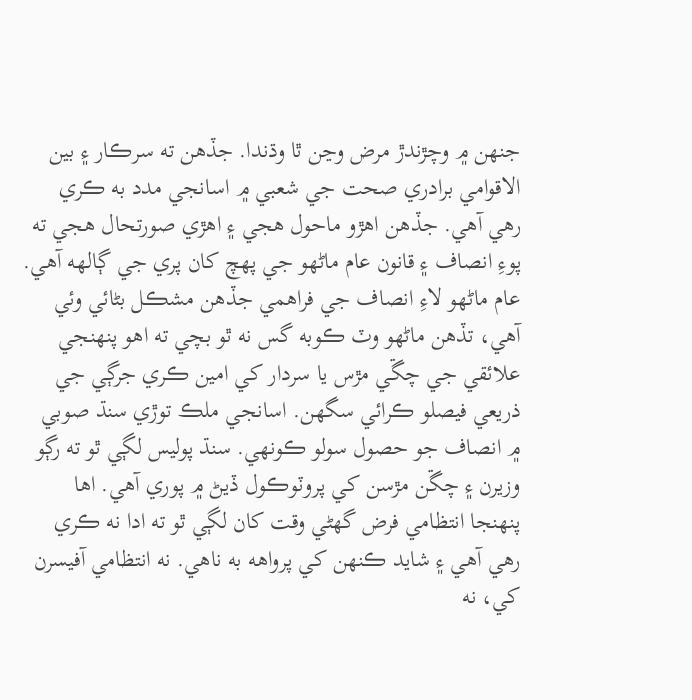جنهن ۾ وچڙندڙ مرض وڃن ٿا وڌندا. جڏهن ته سرڪار ۽ بين الاقوامي برادري صحت جي شعبي ۾ اسانجي مدد به ڪري رهي آهي. جڏهن اهڙو ماحول هجي ۽ اهڙي صورتحال هجي ته پوءِ انصاف ۽ قانون عام ماڻهو جي پهچ کان پري جي ڳالهه آهي. عام ماڻهو لاءِ انصاف جي فراهمي جڏهن مشڪل بڻائي وئي آهي، تڏهن ماڻهو وٽ ڪوبه گس نه ٿو بچي ته اهو پنهنجي علائقي جي چڱي مڙس يا سردار کي امين ڪري جرڳي جي ذريعي فيصلو ڪرائي سگهن. اسانجي ملڪ توڙي سنڌ صوبي ۾ انصاف جو حصول سولو ڪونهي. سنڌ پوليس لڳي ٿو ته رڳو وزيرن ۽ چڱن مڙسن کي پروٽوڪول ڏيڻ ۾ پوري آهي. اها پنهنجا انتظامي فرض گهڻي وقت کان لڳي ٿو ته ادا نه ڪري رهي آهي ۽ شايد ڪنهن کي پرواهه به ناهي. نه انتظامي آفيسرن کي، نه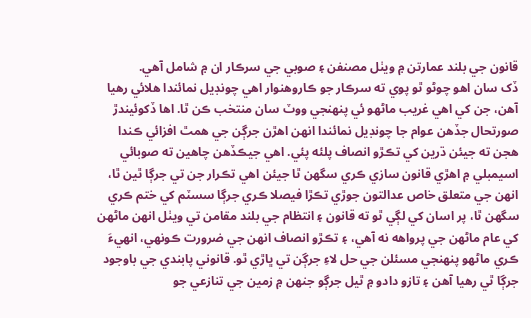قانون جي بلند عمارتن ۾ ويٺل مصنفن ۽ صوبي جي سرڪار ان ۾ شامل آهي.
ڏک سان اهو چوڻو ٿو پوي ته سرڪار جو ڪاروهنوار اهي چونڊيل نمائندا هلائي رهيا آهن، جن کي اهي غريب ماڻهو ئي پنهنجي ووٽ سان منتخب ڪن ٿا. اها ڏکوئيندڙ صورتحال جڏهن عوام جا چونڊيل نمائندا انهن اهڙن جرڳن جي همٿ افزائي ڪندا هجن ته جيئن ڌرين کي تڪڙو انصاف پلئه پئي. اهي جيڪڏهن چاهين ته صوبائي اسيمبلي ۾ اهڙي قانون سازي ڪري سگهن ٿا جيئن اهي تڪرار جن تي جرڳا ٿين ٿا، انهن جي متعلق خاص عدالتون جوڙي تڪڙا فيصلا ڪري جرڳا سسٽم کي ختم ڪري سگهن ٿا، پر اسان کي لڳي ٿو ته قانون ۽ انتظام جي بلند مقامن تي ويٺل انهن ماڻهن کي عام ماڻهن جي پرواهه نه آهي، ۽ تڪڙو انصاف انهن جي ضرورت ڪونهي، انهيءَ ڪري ماڻهو پنهنجي مسئلن جي حل لاءِ جرڳن تي ڀاڙي ٿو. قانوني پابندي جي باوجود جرڳا ٿي رهيا آهن ۽ تازو دادو ۾ ٿيل جرڳو جنهن ۾ زمين جي تنازعي جو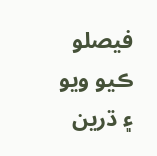فيصلو ڪيو ويو ۽ ڌرين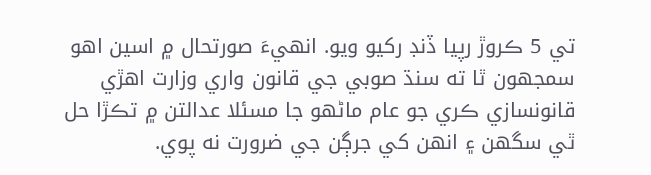تي 5 ڪروڙ رپيا ڏنڊ رکيو ويو. انهيءَ صورتحال ۾ اسين اهو سمجهون ٿا ته سنڌ صوبي جي قانون واري وزارت اهڙي قانونسازي ڪري جو عام ماڻهو جا مسئلا عدالتن ۾ تڪڙا حل ٿي سگهن ۽ انهن کي جرڳن جي ضرورت نه پوي.